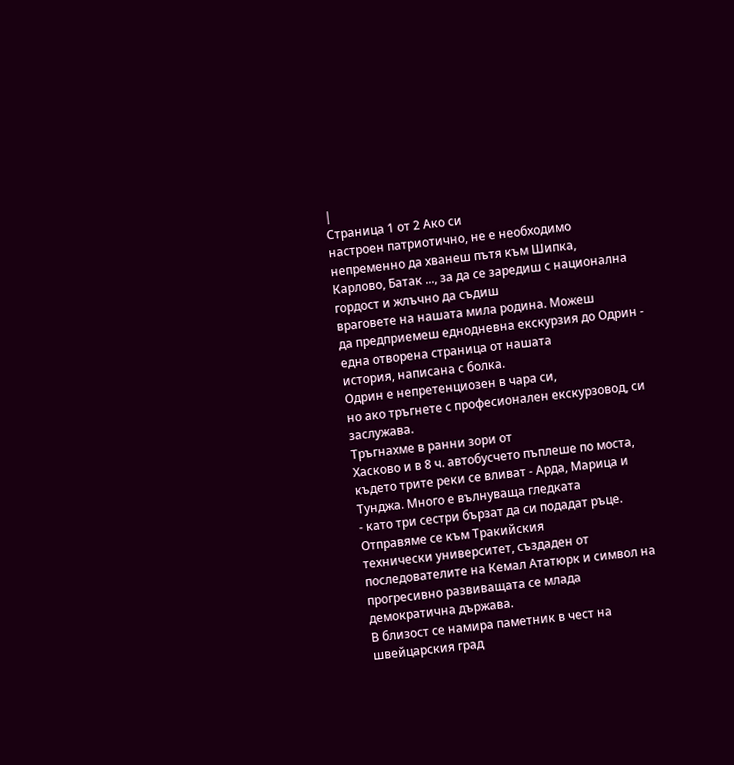|
Страница 1 от 2 Ако си
настроен патриотично, не е необходимо непременно да хванеш пътя към Шипка,
Карлово, Батак ..., за да се заредиш с национална гордост и жлъчно да съдиш
враговете на нашата мила родина. Можеш
да предприемеш еднодневна екскурзия до Одрин - една отворена страница от нашата
история, написана с болка.
Одрин е непретенциозен в чара си,
но ако тръгнете с професионален екскурзовод, си заслужава.
Тръгнахме в ранни зори от
Хасково и в 8 ч. автобусчето пъплеше по моста,
където трите реки се вливат - Арда, Марица и Тунджа. Много е вълнуваща гледката
- като три сестри бързат да си подадат ръце. Отправяме се към Тракийския
технически университет, създаден от
последователите на Кемал Ататюрк и символ на прогресивно развиващата се млада
демократична държава.
В близост се намира паметник в чест на швейцарския град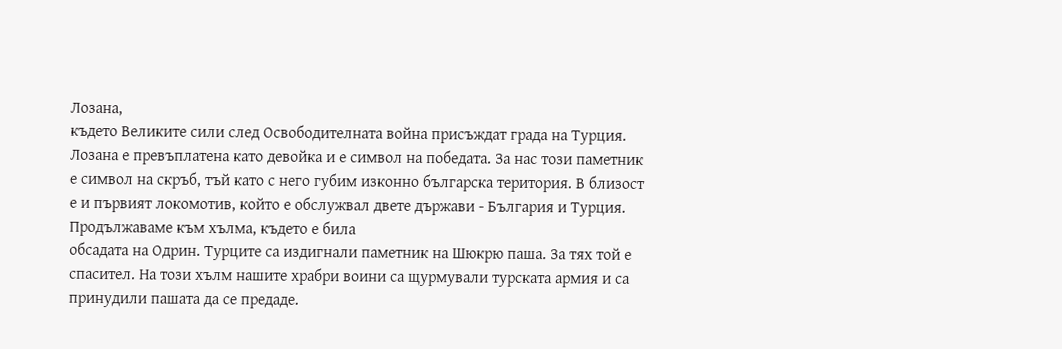Лозана,
където Великите сили след Освободителната война присъждат града на Турция.
Лозана е превъплатена като девойка и е символ на победата. За нас този паметник
е символ на скръб, тъй като с него губим изконно българска територия. В близост
е и първият локомотив, който е обслужвал двете държави - България и Турция.
Продължаваме към хълма, където е била
обсадата на Одрин. Турците са издигнали паметник на Шюкрю паша. За тях той е
спасител. На този хълм нашите храбри воини са щурмували турската армия и са
принудили пашата да се предаде.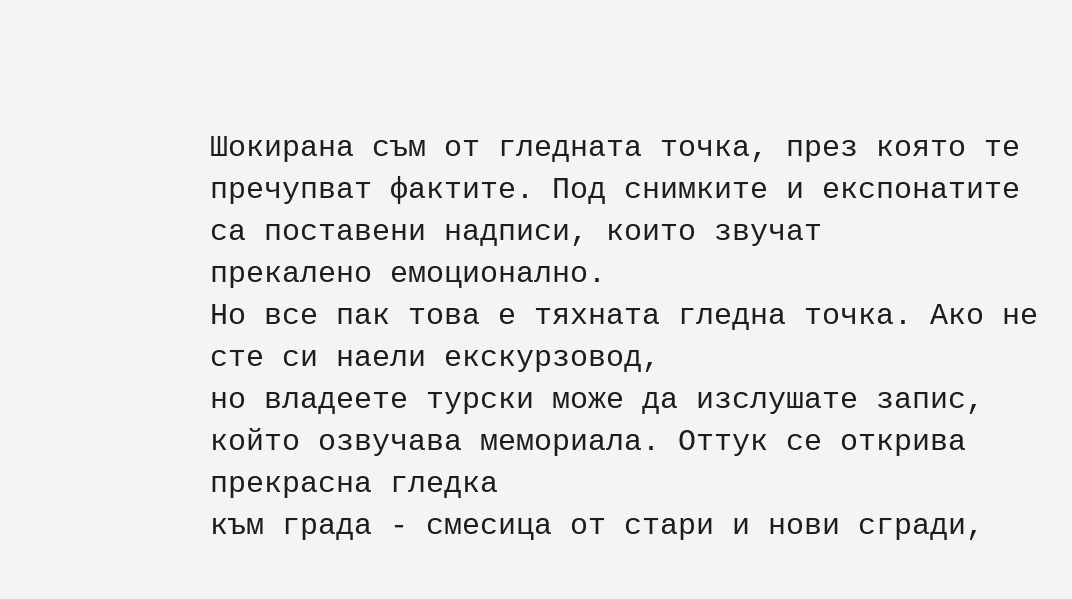Шокирана съм от гледната точка, през която те
пречупват фактите. Под снимките и експонатите са поставени надписи, които звучат
прекалено емоционално.
Но все пак това е тяхната гледна точка. Ако не сте си наели екскурзовод,
но владеете турски може да изслушате запис, който озвучава мемориала. Оттук се открива прекрасна гледка
към града - смесица от стари и нови сгради,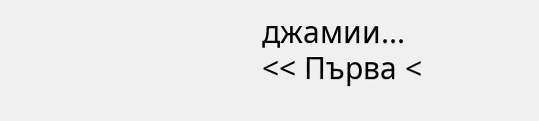джамии...
<< Първа <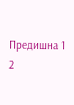Предишна 1 2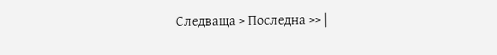Следваща > Последна >> |